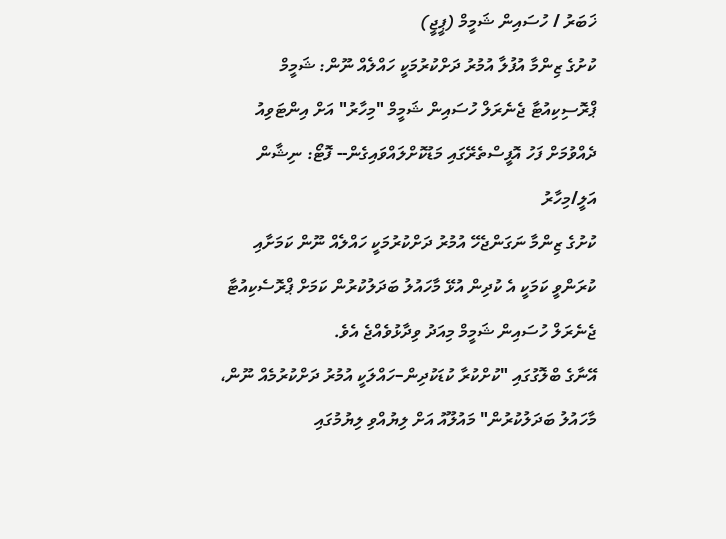ޚަބަރު / ހުސައިން ޝަމީމް (ޕީޖީ)
ކުށުގެ ޒިންމާ އުފުލާ އުމުރު ދަށްކުރުމަކީ ހައްލެއް ނޫން: ޝަމީމް
ޕްރޮސިކިއުޓާ ޖެނެރަލް ހުސައިން ޝަމީމް "މިހާރު" އަށް އިންޓަވިއު ދެއްވުމަށް ފަހު އޮފީސްތެރޭގައި މަޑުކޮށްލައްވައިގެން-- ފޮޓޯ: ނިޝާން އަލީ/މިހާރު
ކުށުގެ ޒިންމާ ނަގަންޖެހޭ އުމުރު ދަށްކުރުމަކީ ހައްލެއް ނޫން ކަމަށާއި ކުރަންވީ ކަމަކީ އެ ކުދިން އުޅޭ މާހައުލު ބަދަލުކުރުން ކަމަށް ޕްރޮސެކިއުޓާ ޖެނެރަލް ހުސައިން ޝަމީމް މިއަދު ވިދާޅުވެއްޖެ އެވެ.
އޭނާގެ ބްލޮގުގައި "ކުށްކުރާ ކުޑަކުދިން–ހައްލަކީ އުމުރު ދަށްކުރުމެއް ނޫން، މާހައުލު ބަދަލުކުރުން" މައުލޫއު އަށް ލިޔުއްވި ލިޔުމުގައި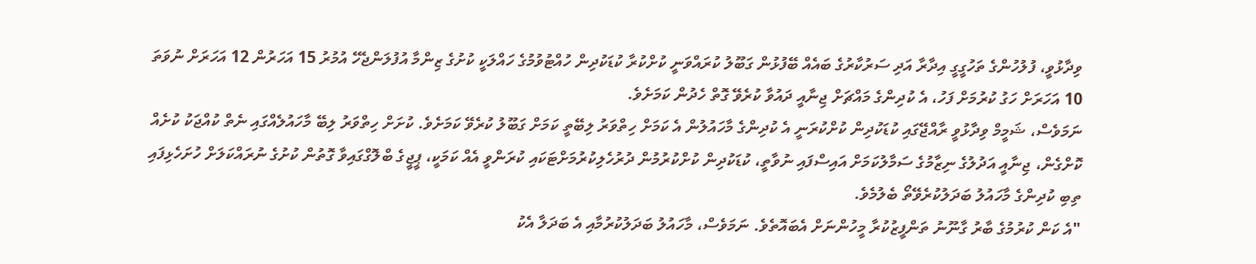ވިދާޅުވީ، ފުލުހުންގެ ތަހުގީގީ އިދާރާ އަދި ސަރުކާރުގެ ބައެއް ބޭފުޅުން ގަބޫލު ކުރައްވަނީ ކުށްކުރާ ކުޑަކުދިން ހުއްޓުވުމުގެ ހައްލަކީ ކުށުގެ ޒިންމާ އުފުލަންޖެހޭ އުމުރު 15 އަހަރުން 12 އަހަރަށް ނުވަތަ 10 އަހަރަށް ހަގު ކުރުމަށް ފަހު، އެ ކުދިންގެ މައްޗަށް ޖިނާއީ ދައުވާ ކުރެވޭ ގޮތް ހެދުން ކަމަށެވެ.
ނަމަވެސް، ޝަމީމް ވިދާޅުވީ ރާއްޖޭގައި ކުޑަކުދިން ކުށްކުރަނީ އެ ކުދިންގެ މާހައުލުން އެ ކަމަށް ހިތްވަރު ލިބޭތީ ކަމަށް ގަބޫލު ކުރެވޭ ކަމަށެވެ. ކުށަށް ހިތްވަރު ލިބޭ މާހައުލެއްގައި ނެތް ކުއްޖަކު ކުށެއް ކޮށްގެން، ޖިނާއީ އަދުލުގެ ނިޒާމުގެ ސަމާލުކަމަށް އައިސްފައި ނުވާތީ، ކުޑަކުދިން ކުށްކުރުމުން ދުރުހެލިކުރުމަށްޓަކައި ކުރަންވީ އެއް ކަމަކީ، ޕީޖީގެ ބްލޮގްގައިވާ ގޮތުން ކުށުގެ ނުރައްކަލަށް ހުށަހެޅިފައި ތިބި ކުދިންގެ މާހައުލު ބަދަލުކުރެވޭތޯ ބެލުމެވެ.
"އެ ކަން ކުރުމުގެ ބާރު ގާނޫނު ތަންފީޒުކުރާ މީހުންނަށް އެބައޮތެވެ. ނަމަވެސް، މާހައުލު ބަދަލުކުރުމާއި އެ ބަދަލާ އެކު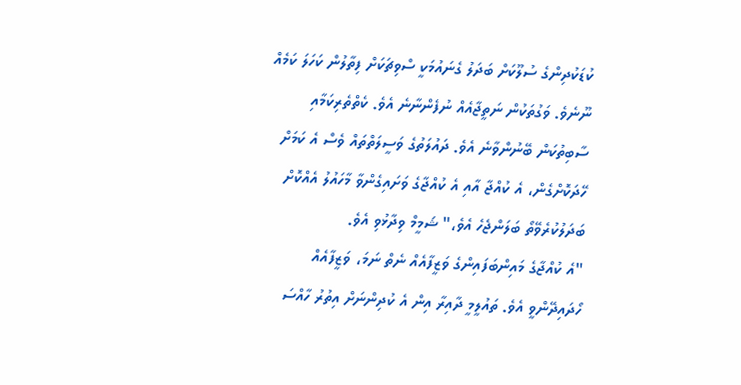ކުޑަކުދިންގެ ސުލޫކަށް ބަދަލު ގެނައުމަކީ ސްވިޗަކަށް ފިތާލުން ކަހަލަ ކަމެއް ނޫނެވެ. ވަގުތަކުން ނަތީޖާއެއް ނުފެންނާނެ އެވެ. ކެތްތެރިކަމާއި ސާބިތުކަން ބޭނުންވާނެ އެވެ. ދައުލަތުގެ ވަސީލަތްތައް ވެސް އެ ކަމަށް ހޭދަކޮށްގެން، އެ ކުއްޖާ އާއި އެ ކުއްޖާގެ ވަށައިގެންވާ މާހައުލު އެއްކޮށް ބަދަލުކުރެވޭތޯ ބަލަންޖެހެ އެވެ،" ޝަމީމް ވިދާޅުވި އެވެ.
"އެ ކުއްޖާގެ މައިންބަފައިންގެ ވަޒީފާއެއް ނެތް ނަމަ، ވަޒީފާއެއް ހޯދައިދޭންވީ އެވެ. ތައުލީމީ ދާއިރާ އިން އެ ކުދިންނަށް އިތުރު ހާއްސަ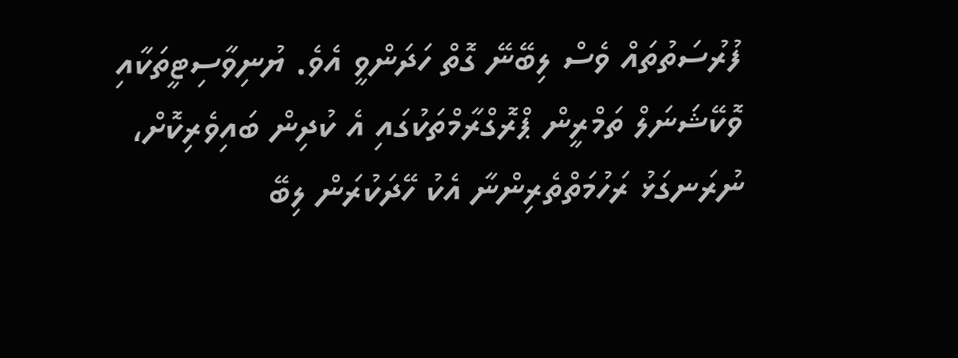ފުރުސަތުތައް ވެސް ލިބޭނޭ ގޮތް ހަދަންވީ އެވެ. ޔުނިވާސިޓީތަކާއި ވޮކޭޝަނަލް ތަމްރީން ޕްރޮގްރާމްތަކުގައި އެ ކުދިން ބައިވެރިކޮށް، ނުރަނގަޅު ރަހުމަތްތެރިންނާ އެކު ހޭދަކުރަން ލިބޭ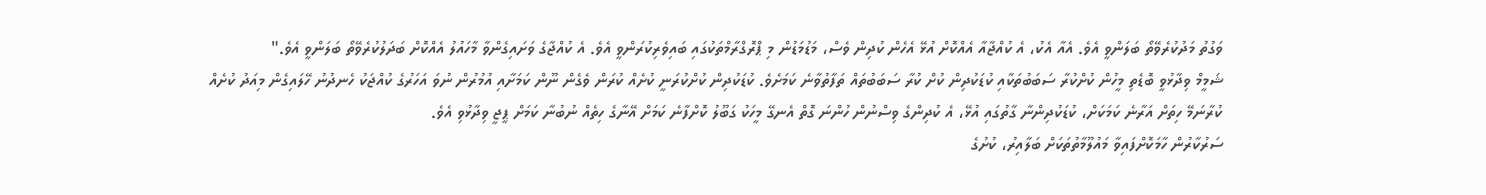ވަގުތު މަދުކުރެވޭތޯ ބަލަންވީ އެވެ. އެއާ އެކު، އެ ކުއްޖާއާ އެއްކޮށް އުޅޭ އެހެން ކުދިން ވެސް، މަޑުމަޑުން މި ޕްރޮގްރާމްތަކުގައި ބައިވެރިކުރަންވީ އެވެ. އެ ކުއްޖާގެ ވަށައިގެންވާ މާހައުލު އެއްކޮށް ބަދަލުކުރެވޭތޯ ބަލަންވީ އެވެ."
ޝަމީމް ވިދާޅުވީ ބޮޑެތި މީހުން ކުށްކުރާ ސަބަބުތަކާއި ކުޑަކުދިން ކުށް ކުރާ ސަބަބުތައް ތަފާތުވާނެ ކަމަށެވެ. ކުޑަކުދިން ކުށްކުރަނީ ކުށެއް ކުރަން ވެގެން ނޫން ކަމަށާއި އުމުރުން ނުވަ އަހަރުގެ ކުއްޖަކު ހެނދުނު ހޭލައިގެން މިއަދު ކުށެއް ކުރާނަމޭ ހިތަށް އަރާނެ ކަމަކަށް، ކުޑަކުދިންނާ ގާތުގައި އުޅޭ، އެ ކުދިންގެ ވިސްނުން ހުންނަ ގޮތް އެނގޭ މީހަކު ގަބޫލު ކޮށްފާނެ ކަމަށް އޭނާގެ ހިތެއް ނުބުނާ ކަމަށް ޕީޖީ ވިދާޅުވި އެވެ.
ސަރުކާރުން ހާމަކޮށްފައިވާ މައުލޫމާތުތަކަށް ބަލާއިރު، ކުށުގެ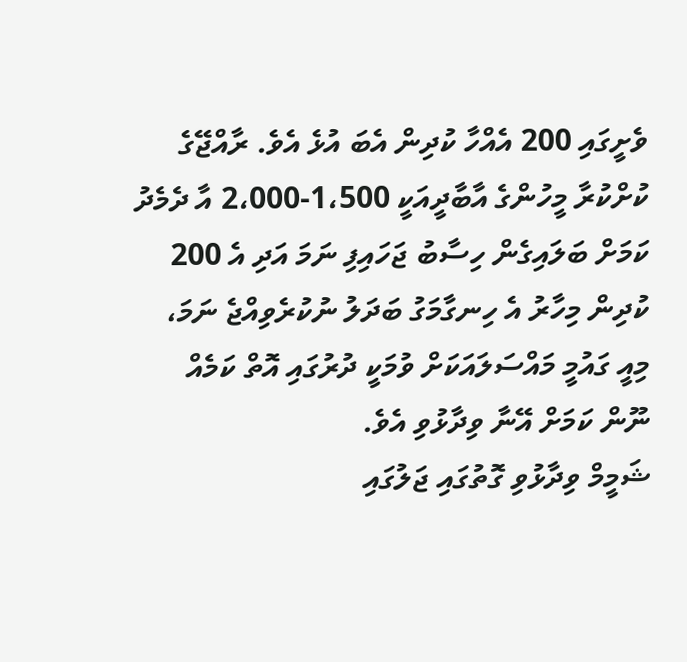ވެށީގައި 200 އެއްހާ ކުދިން އެބަ އުޅެ އެވެ. ރާއްޖޭގެ ކުށްކުރާ މީހުންގެ އާބާދީއަކީ 1،500-2،000 އާ ދެމެދު ކަމަށް ބަލައިގެން ހިސާބު ޖަހައިފި ނަމަ އަދި އެ 200 ކުދިން މިހާރު އެ ހިނގާމަގު ބަދަލު ނުކުރެވިއްޖެ ނަމަ، މިއީ ގައުމީ މައްސަލައަކަށް ވުމަކީ ދުރުގައި އޮތް ކަމެއް ނޫން ކަމަށް އޭނާ ވިދާޅުވި އެވެ.
ޝަމީމް ވިދާޅުވި ގޮތުގައި ޖަލުގައި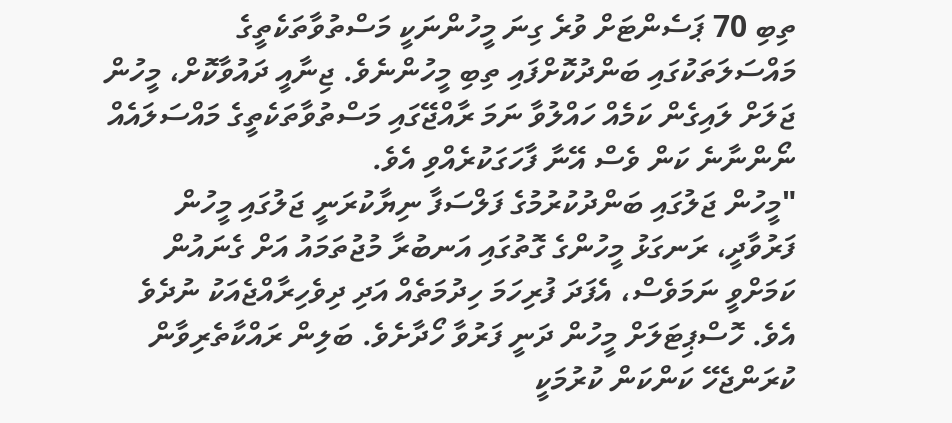ތިބި 70 ޕަސެންޓަށް ވުރެ ގިނަ މީހުންނަކީ މަސްތުވާތަކެތީގެ މައްސަލަތަކުގައި ބަންދުކޮށްފައި ތިބި މީހުންނެވެ. ޖިނާއީ ދައުވާކޮށް، މީހުން ޖަލަށް ލައިގެން ކަމެއް ހައްލުވާ ނަމަ ރާއްޖޭގައި މަސްތުވާތަކެތީގެ މައްސަލައެއް ނޯންނާނެ ކަން ވެސް އޭނާ ފާހަގަކުރެއްވި އެވެ.
"މީހުން ޖަލުގައި ބަންދުކުރުމުގެ ފަލްސަފާ ނިޔާކުރަނީ ޖަލުގައި މީހުން ފަރުވާދީ، ރަނގަޅު މީހުންގެ ގޮތުގައި އަނބުރާ މުޖުތަމައު އަށް ގެނައުން ކަމަށްވީ ނަމަވެސް، އެފަދަ ފުރިހަމަ ހިދުމަތެއް އަދި ދިވެހިރާއްޖެއަކު ނުދެވެ އެވެ. ހޮސްޕިޓަލަށް މީހުން ދަނީ ފަރުވާ ހޯދާށެވެ. ބަލިން ރައްކާތެރިވާން ކުރަންޖެހޭ ކަންކަން ކުރުމަކީ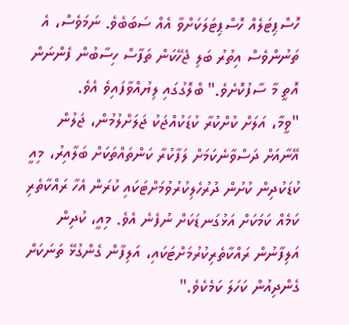ހޮސްޕިޓަލެއް ހޮސްޕިޓަލަކަށްވާ އެއް ސަބަބެވެ. ނަމަވެސް، އެ ތަނުންވެސް އިތުރު ބަލި ޖެހޭކަން ތަފާސް ހިސާބުން ފެންނަން އޮތީ މާ ސާފުކޮށެވެ." ބްލޮގުގައި ލިޔުއްވާފައިވެ އެވެ.
"ވީމާ، އަލަށް ކުށްކުރާ ކުޑަކުއްޖަކު ޖަލަށްލުމުން، ޖަލުން އޭނާއަށް ދަސްވާނެކަމަށް ލަފާކުރާ ކަންތައްތަކަށް ބަލާއިރު، މިއީ ކުޑަކުދިން ކުށުން ދުރުހެލިކުރުވުމަށްޓަކައި ކުރަން އެހާ ރައްކާތެރި ކަމެއް ކަމަކަށް އަޅުގަނޑަކަށް ނުފެނެ އެވެ. މިއީ، ކުދިން އަލިފާނުން ރައްކާތެރިކުރުމަށްޓަކައި، އަލިފާން ގެންގުޅޭ ތަނަކަށް ގެންދިއުން ކަހަލަ ކަމެކެވެ."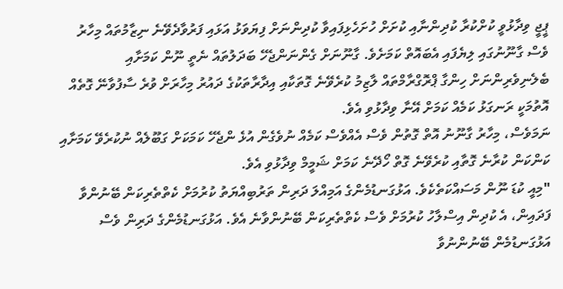ޕީޖީ ވިދާޅުވީ ކުށްކުރާ ކުދިންނާއި ކުށަށް ހުށަހެޅިފައިވާ ކުދިންނަށް ފިޔަވަޅު އަޅައި ފަރުވާދެވޭނެ ނިޒާމުތައް މިހާރު ވެސް ގާނޫނުގައި ލިޔެފައި އެބައޮތް ކަމަށެވެ. ގާނޫނަށް ގެންނަންޖެހޭ ބަދަލުތައް ނެތީ ނޫން ކަމަށާއި ބެލެނިވެރިންނަށް ހިންގާ ޕްރޮގްރާމްތައް ލާޒިމު ކުރެވޭނެ ގޮތަކާއި އިދާރާތަކުގެ ދައުރު މިހާރަށް ވުރެ ސާފުވާނޭ ގޮތެއް އޮތުމަކީ ރަނގަޅު ކަމެއް ކަމަށް އޭނާ ވިދާޅުވި އެވެ.
ނަމަވެސް، މިހާރު ގާނޫނު އޮތް ގޮތުން ވެސް އެއްވެސް ކަމެއް ނުވެގެން އުޅެ ންޖެހޭ ކަމަކަށް ގަބޫލެއް ނުކުރެވޭ ކަމަށާއި ކަންކަން ކުރާނެ ގޮތާއި ކުރެވޭނެ ގޮތް ހޯދޭނެ ކަމަށް ޝަމީމް ވިދާޅުވި އެވެ.
"މިއީ ކުޑަ ނޫން މަސައްކަތެކެވެ. އަޅުގަނޑުމެންގެ އަމިއްލަ ދަރިން ތަރުބިއްޔަތު ކުރުމަށް ކެތްތެރިކަން ބޭނުންވާ ފަދައިން، އެ ކުދިން އިސްލާހު ކުރުމަށް ވެސް ކެތްތެރިކަން ބޭނުންވާނެ އެވެ. އަޅުގަނޑުމެންގެ ދަރިން ވެސް އަޅުގަނޑުމެން ބޭނުންނުވާ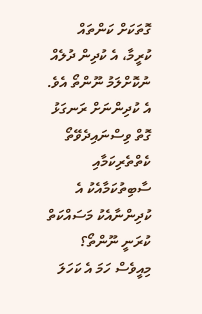ގޮތަކަށް ކަންތައް ކުރީމާ، އެ ކުދިން ދުލެއް ނުކޮށްލަމު ނޫންތޯ އެވެ. އެ ކުދިންނަށް ރަނގަޅު ގޮތް ވިސްނައިދެވޭތޯ ކެތްތެރިކަމާއި ސާބިތުކަމާއެކު އެ ކުދިންނާއެކު މަސައްކަތް ކުރަނީ ނޫންތޯ؟ މިއީވެސް ހަމަ އެ ކަހަލަ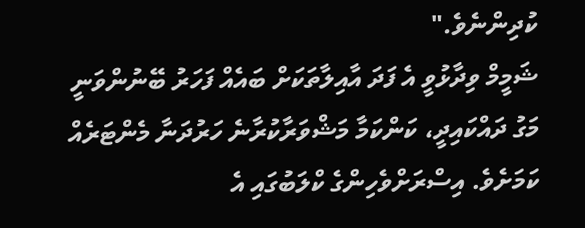ކުދިންނެވެ."
ޝަމީމް ވިދާޅުވީ އެ ފަދަ އާއިލާތަކަށް ބައެއް ފަހަރު ބޭނުންވަނީ މަގު ދައްކައިދީ، ކަންކަމާ މަޝްވަރާކުރާނެ ހަރުދަނާ މެންޓަރެއް ކަމަށެވެ. އިސްރަށްވެހިންގެ ކްލަބުގައި އެ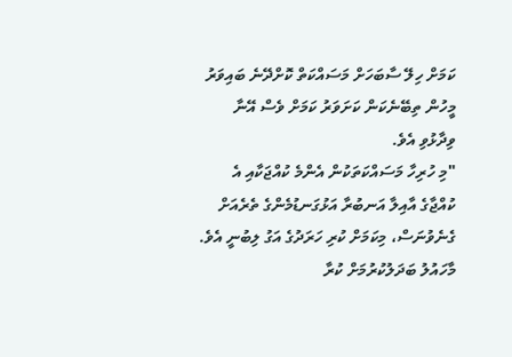ކަމަށް ހިލޭ ސާބަހަށް މަސައްކަތް ކޮށްދޭނެ ބައިވަރު މީހުން ތިބޭނެކަން ކަށަވަރު ކަމަށް ވެސް އޭނާ ވިދާޅުވި އެވެ.
"މި ހުރިހާ މަސައްކަތަކުން އެންމެ ކުއްޖަކާއި އެ ކުއްޖާގެ އާއިލާ އަނބުރާ އަޅުގަނޑުމެންގެ ތެރެއަށް ގެނެވުނަސް، މިކަމަށް ކުރި ހަރަދުގެ އަގު ލިބުނީ އެވެ. މާހައުލު ބަދަލުކުރުމަށް ކުރާ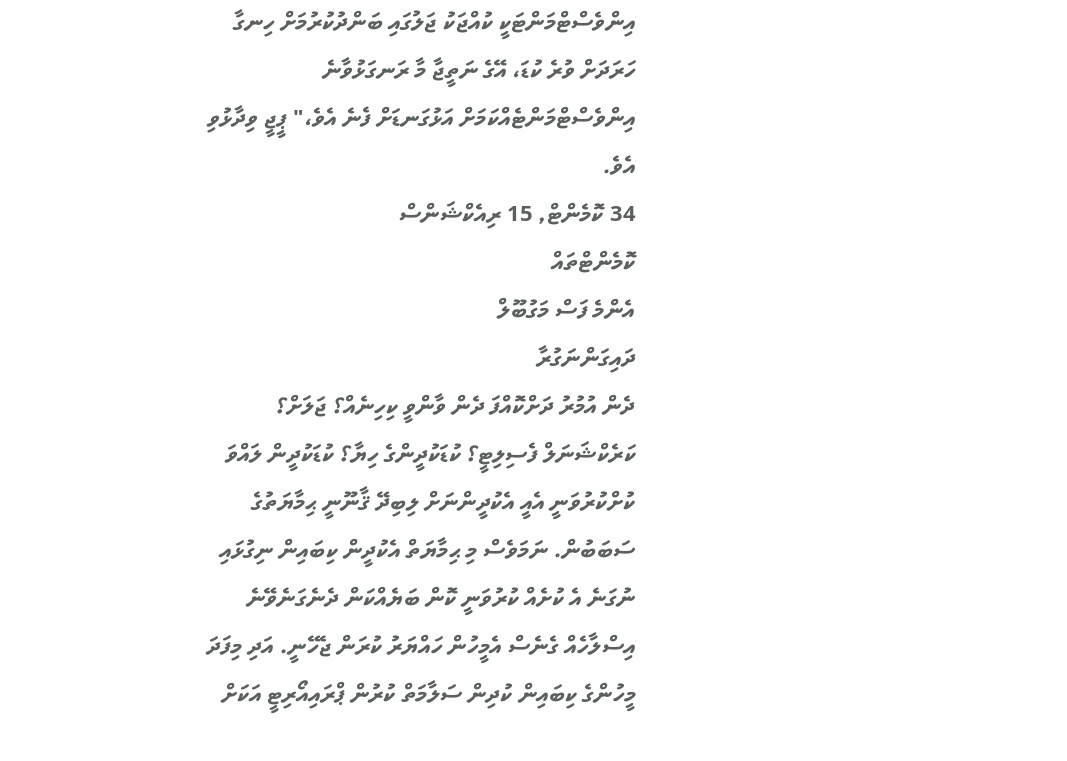އިންވެސްޓްމަންޓަކީ ކުއްޖަކު ޖަލުގައި ބަންދުކުރުމަށް ހިނގާ ހަރަދަށް ވުރެ ކުޑަ، އޭގެ ނަތީޖާ މާ ރަނގަޅުވާނެ އިންވެސްޓްމަންޓެއްކަމަށް އަޅުގަނޑަށް ފެނެ އެވެ،" ޕީޖީ ވިދާޅުވި އެވެ.
34 ކޮމެންޓް, 15 ރިއެކްޝަންސް
ކޮމެންޓްތައް
އެންމެ ފަސް މަގުބޫލް
ދައިގަންނަގުރާ
ދެން އުމުރު ދަށްކޮއްފަ ދެން ވާންވީ ކިހިނެއް؟ ޖަލަށް؟ ކަރެކްޝަނަލް ފެސިލިޓީ؟ ކުޑަކުދީންގެ ހިޔާ؟ ކުޑަކުދީން ލައްވަ ކުށްކުރުވަނީ އެއީ އެކުދީންނަށް ލިބިދޭ ޤާނޫނީ ޙިމާޔަތުގެ ސަބަބުން. ނަމަވެސް މި ޙިމާޔަތް އެކުދީން ކިބައިން ނިގުޅައި ނުގަނެ އެ ކުށެއް ކުރުވަނީ ކޮން ބަޔެއްކަން ދެނެގަނެވޭނެ އިސްލާހެއް ގެނެސް އެމީހުން ހައްޔަރު ކުރަން ޖެހޭނީ. އަދި މިފަދަ މީހުންގެ ކިބައިން ކުދިން ސަލާމަތް ކުރުން ޕްރައިއޯރިޓީ އަކަށް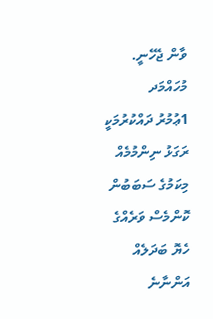ވާން ޖެހޭނީ.
މުހައްމަދ
1ޢުމުރު ދައްކުރުމަކީ ރަގަޅު ނިންމުމެއް މިކަމުގެ ސަބަބުން ކޮންމެސް ވަރެއްގެ ހެޔޮ ބަދަލެއް އަންނާނެ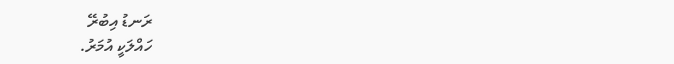ރަނޑު އިބުރޭ
ހައްލަކީ އުމަރު.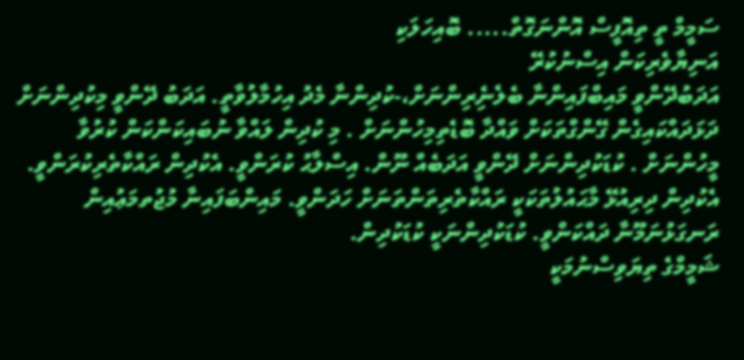ސަމީމް ތީ ތިއޮފީސް އޮންނަގޮތް..... ބޮއިހަލަކި
އަނިޔާވެރިކަން އިސްނުކުރޭ
އަދަބުދޭންވީ މައިބްފައިންނާ ބެލެނިެރިންނަށް،-ކުދިންނާ މެދު އިހުމާލުވާތީ. އަދަބު ދޭންވީ މިކުދިންނަށް ދަޅަދައްކައިގެން ގޭންގްތަކަށް ވައްދާ ބޮޑެތިމިހުންނަށް . މި ކުދިން ލައްވާ ނުބައިކަންކަން ކުރުވާ މީހުންނަށް . ކުޑަކުދިންނަށް ދޭންވީ އަދަބެއް ނޫން. އިސްލާޙު ކުރަންވީ. އެކުދިން ރައްކާތެރިކުރަންވީ. އެކުދިން ދިރިއުޅޭ މާޙައުލުތަކަކީ ރައްކާތެރިތަންތަނަށް ހަދަންވީ. މައިންބަފައިނާ މުޖުތމަޢުއިން ރަނގަޅުނަމޫނާ ދައްކަންވީ. ކުޑަކުދިންނަކީ ކުޑަކުދިން.
ޝަމީމްގެ ތިޔަވިސްނުމަކީ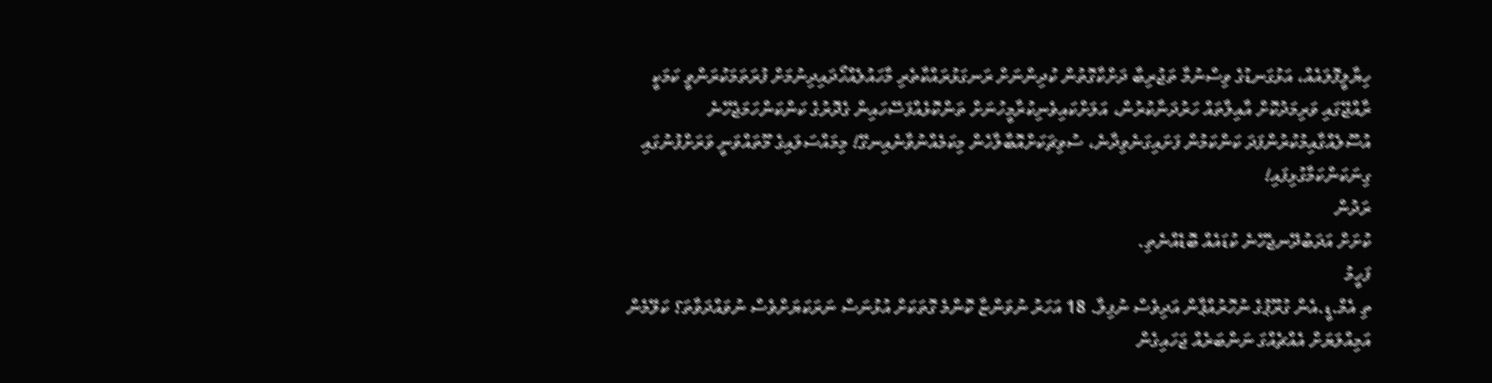ހިޔާލީފޮލައެއް، އަޅުގަނޑުގެ ވިސްނުމާ ތަޖުރިބާ ދަށްކާގޮތުން ކުދިންނަށް ރަނގަޅުރައްކާތެރި މާހައުލެއްހޯދައިދިނުމަށް ފުރަތަމަކުރަންވީ ކަމަކީ ރާއްޖޭގައި ވަރިމަދުކޮށް އާއިލާތައް ހަރުދަނާކުރުން، އަލަށްކައިވެނިކުރާމީހުނަށް ތަންކޮޅެއްފަސޭހައިން ގެދޮރުގެ ކަންކަންހަމަޖެހޭނެ އުސޫލެއްގާއިމުކުރުންފަދަ ކަންކަމުން ފަށައިގަނެވިދާނެ، ސުވިޗަކަށްއޮބާލާހެން މިކަމެއްނުވާނެއިނގޭ! މިމައްސަލައިގެ މޫތައްވަނީ ވަރަށްފުނުގައި ގިނަކަންކަމާގުޅިފައި!
ރަދުން
ކުށަށް އަދަބުދޭނޖެހޭނެ ކުޑައެއް ބޮޑެއްނެތި.
ފަހީމު
ތި އެމް.ޑީ.އެން ގުރޫޕުގެ ނުހޮރުއްޕާން އަދިވެސް ނުފިލާ. 18 އަހަރު ނުވަންޏާ ކޮންމެ ގޮތަކަށް އުޅުނަސް ނަރަކަޔަށްވެސް ނުވައްދަވާތަ؟ ކަލޭމެން އަމިއްލަޔަށް އެއްޗެއްގަ ނަންބަރެއް ޖަހައިގެން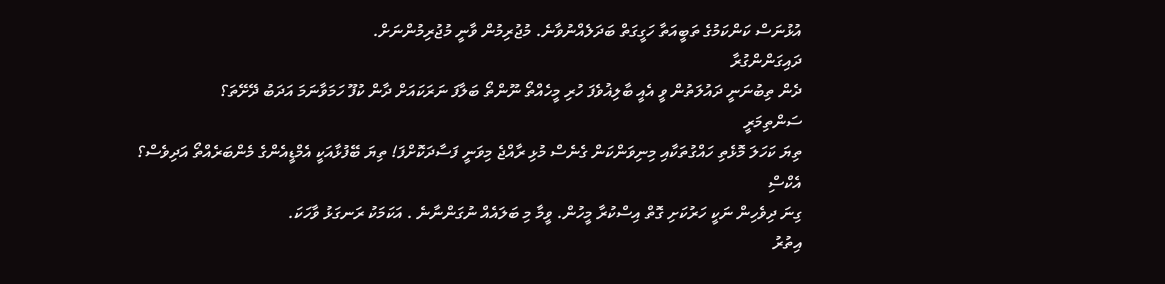އުޅުނަސް ކަންކަމުގެ ތަބީއަތާ ހަގީގަތް ބަދަލެއްނުވާނެ. މުޖުރިމުން ވާނީ މުޖުރިމުންނަށް.
ދައިގަންންގުރާ
ދެން ތިބުނަނީ ދައުލަތުން ވީ އެއީ ބާލިޣުވެފަ ހުރި މީހެއްތޯ ނޫންތޯ ބަލާފަ ނަރަކައަށް ދާން ކުފޫ ހަމަވާނަމަ އަދަބު ދޭށޭތަ؟
ސަންތިމަރީ
ތިޔަ ކަހަލަ މޮޅެތި ހައްގުތަކާއި މިނިވަންކަން ގެނެސް މުޅި ރާއްޖެ މިވަނީ ފަސާދަކޮށްފަ! ތިޔަ ބޭފުޅާއަކީ އެމްޑީއެންގެ މެންބަރެއްތޯ އަދިވެސް؟
އެކްސިް
ގިނަ ދިވެހިން ނަކީ ހަރުކަށި ގޮތް އިސްކުރާ މީހުން. ވީމާ މި ބަލައެއް ނުގަންނާނެ . އަކަމަކު ރަނގަޅު ވާހަކަ.
އިތުރު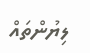ލިޔުންތައް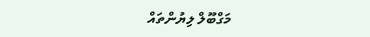މަގްބޫލް ލިޔުންތައް